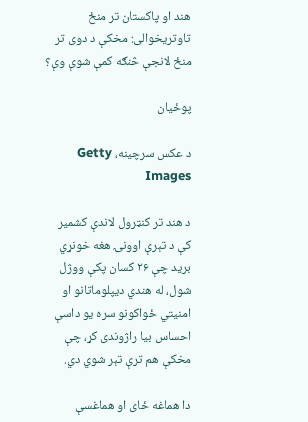هند او پاکستان تر منځ تاوتریخوالی: مخکې د دوی تر منځ لانجې څنګه کمې شوې وې؟

پوځیان

د عکس سرچینه، Getty Images

د هند تر کنټرول لاندې کشمیر کې د تېرې اوونۍ هغه خونړي برید چې ۲۶ کسان پکې ووژل شول، له هندي دیپلوماتانو او امنیتي ځواکونو سره یو داسې احساس بیا راژوندی کړ، چې مخکې هم ترې تېر شوي دي.

دا هماغه ځای او هماغسې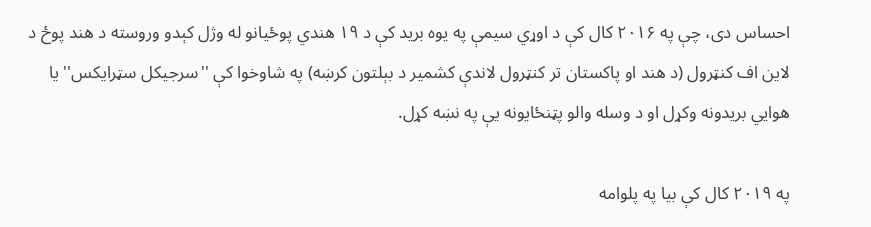احساس دی، چې په ۲۰۱۶ کال کې د اوړي سیمې په یوه برید کې د ۱۹ هندي پوځيانو له وژل کېدو وروسته د هند پوځ د لاین اف کنټرول (د هند او پاکستان تر کنټرول لاندې کشمیر د بېلتون کرښه) په شاوخوا کې ''سرجیکل سټرایکس'' یا هوايي بریدونه وکړل او د وسله والو پټنځایونه یې په نښه کړل.

په ۲۰۱۹ کال کې بیا په پلوامه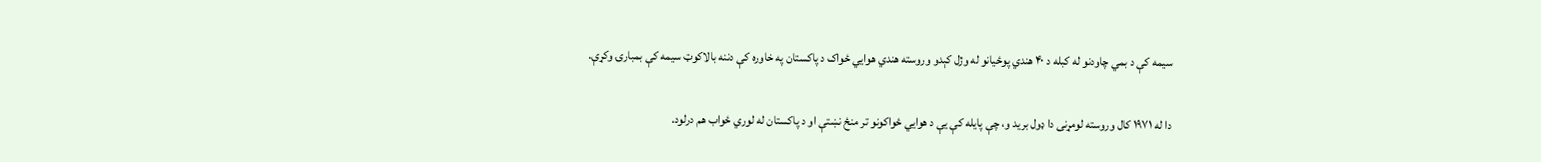سیمه کې د بمي چاودنو له کبله د ۴۰ هندي پوځيانو له وژل کېدو وروسته هندي هوايي ځواک د پاکستان په خاوره کې دننه بالاکوټ سیمه کې بمبارۍ وکړې.

دا له ۱۹۷۱ کال وروسته لومړنی دا ډول برید و، چې پایله کې یې د هوايي ځواکونو تر منځ نښتې او د پاکستان له لوري ځواب هم درلود.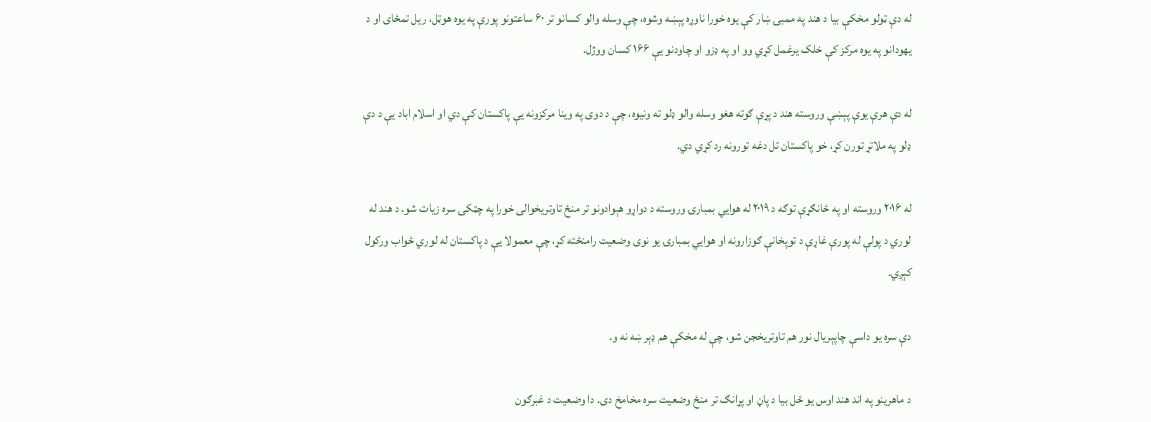له دې ټولو مخکې بیا د هند په ممبۍ ښار کې یوه خورا ناوړه پېښه وشوه، چې وسله والو کسانو تر ۶۰ ساعتونو پورې په یوه هوټل، ریل تمځای او د یهودانو په یوه مرکز کې خلک یرغمل کړي وو او په ډزو او چاودنو یې ۱۶۶ کسان ووژل.

له دې هرې یوې پېښې وروسته هند د پړې ګوته هغو وسله والو ډلو ته ونیوه، چې د دوی په وینا مرکزونه یې پاکستان کې دي او اسلام اباد یې د دې ډلو په ملاتړ تورن کړ، خو پاکستان تل دغه تورونه رد کړي دي.

له ۲۰۱۶ وروسته او په ځانګړې توګه د ۲۰۱۹ له هوايي بمبارۍ وروسته د دواړو هېوادونو تر منځ تاوتریخوالی خورا په چټکۍ سره زیات شو. د هند له لوري د پولې له پورې غاړې د توپخانې ګوزارونه او هوايي بمبارۍ یو نوی وضعیت رامنځته کړ، چې معمولا یې د پاکستان له لوري ځواب ورکول کېږي.

دې سره یو داسې چاپېریال نور هم تاوتریخجن شو، چې له مخکې هم ډېر ښه نه و.

د ماهرینو په اند هند اوس یو ځل بیا د پاڼ او پړانګ تر منځ وضعیت سره مخامخ دی. دا وضعیت د غبرګون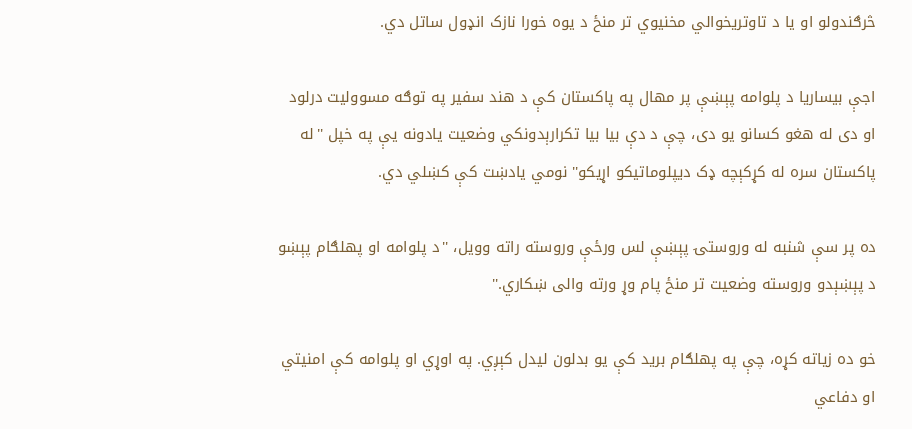څرګندولو او یا د تاوتریخوالي مخنیوي تر منځ د یوه خورا نازک انډول ساتل دي.

اجې بیساریا د پلوامه پېښې پر مهال په پاکستان کې د هند سفیر په توګه مسوولیت درلود او دی له هغو کسانو یو دی، چې د دې بیا بیا تکرارېدونکي وضعیت یادونه یې په خپل ''له پاکستان سره له کړکېچه ډک دیپلوماتیکو اړیکو'' نومي یادښت کې کښلي دي.

ده پر سې شنبه له وروستۍ پېښې لس ورځې وروسته راته وویل، ''د پلوامه او پهلګام پېښو د پېښېدو وروسته وضعیت تر منځ پام وړ ورته والی ښکاري.''

خو ده زیاته کړه، چې په پهلګام برید کې یو بدلون لیدل کېږي. په اوړي او پلوامه کې امنیتي او دفاعي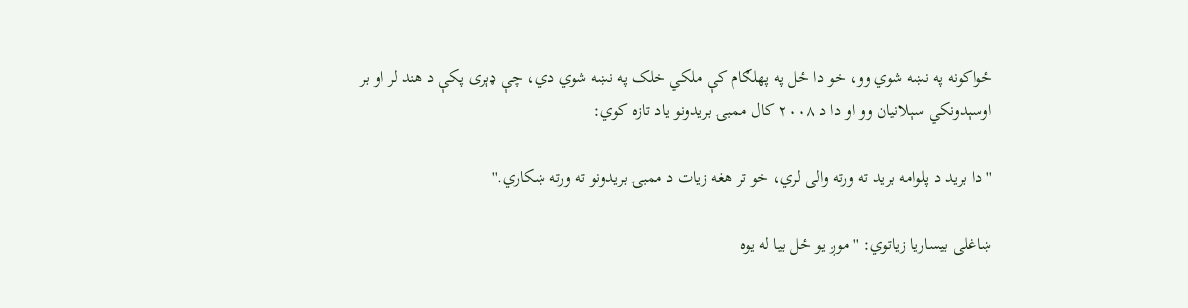ځواکونه په نښه شوي وو، خو دا ځل په پهلګام کې ملکي خلک په نښه شوي دي، چې ډېری پکې د هند لر او بر اوسېدونکي سېلانیان وو او دا د ۲۰۰۸ کال ممبۍ بریدونو یاد تازه کوي:

''دا برید د پلوامه برید ته ورته والی لري، خو تر هغه زیات د ممبۍ بریدونو ته ورته ښکاري.''

ښاغلی بیساریا زیاتوي: ''موږ یو ځل بیا له یوه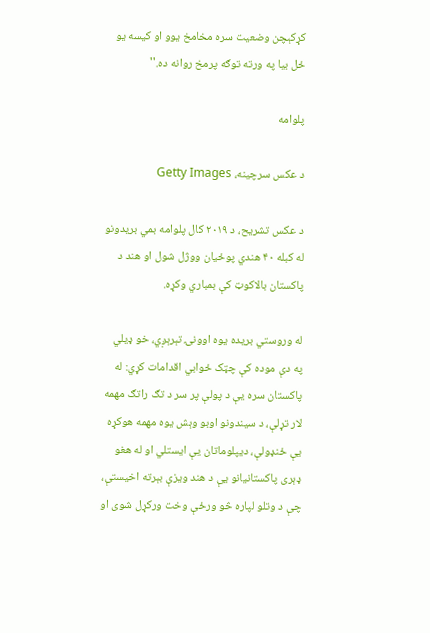کړکېچن وضعیت سره مخامخ یوو او کیسه یو ځل بیا په ورته توګه پرمخ روانه ده.''

پلوامه

د عکس سرچینه، Getty Images

د عکس تشریح، د ۲۰۱۹ کال پلوامه بمي بریدونو له کبله ۴۰ هندي پوځیان ووژل شول او هند د پاکستان بالاکوټ کې بمباري وکړه.

له وروستي بریده یوه اوونۍ تېرېږي، خو ډيلي په دې موده کې چټک ځوابي اقدامات کړي: له پاکستان سره یې د پولې پر سر د تګ راتګ مهمه لار تړلې، د سیندونو اوبو وېش یوه مهمه هوکړه یې ځنډولې، دیپلوماتان یې ایستلي او له هغو ډېری پاکستانیانو یې د هند ویزې بېرته اخیستې، چې د وتلو لپاره څو ورځې وخت ورکړل شوی او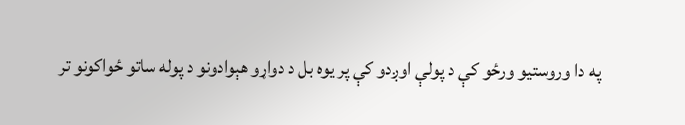په دا وروستیو ورځو کې د پولې اوږدو کې پر یوه بل د دواړو هېوادونو د پوله ساتو ځواکونو تر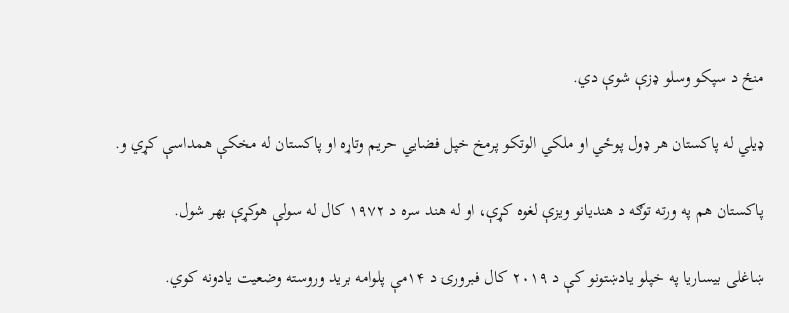منځ د سپکو وسلو ډزې شوې دي.

ډیلي له پاکستان هر ډول پوځي او ملکي الوتکو پرمخ خپل فضايي حریم وتاړه او پاکستان له مخکې همداسې کړي و.

پاکستان هم په ورته توګه د هندیانو ویزې لغوه کړې، او له هند سره د ۱۹۷۲ کال له سولې هوکړې بهر شول.

ښاغلی بیساریا په خپلو یادښتونو کې د ۲۰۱۹ کال فبرورۍ د ۱۴مې پلوامه برید وروسته وضعیت یادونه کوي.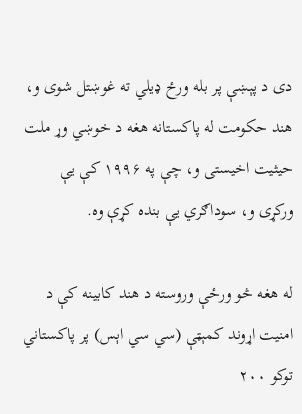دی د پېښې پر بله ورځ ډیلي ته غوښتل شوی و، هند حکومت له پاکستانه هغه د خوښي وړ ملت حیثیت اخیستی و، چې په ۱۹۹۶ کې یې ورکړی و، سوداګري یې بنده کړې وه.

له هغه څو ورځې وروسته د هند کابینه کې د امنیت اړوند کمېټې (سي سي اېس) پر پاکستاني توکو ۲۰۰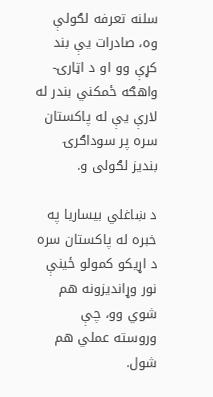سلنه تعرفه لګولې وه، صادرات یې بند کړې وو او د اټارۍ-واهګه ځمکني بندر له لارې یې له پاکستان سره پر سوداګرۍ بندیز لګولی و.

د ښاغلي بیساریا په خبره له پاکستان سره د اړیکو کمولو ځینې نور وړاندیزونه هم شوي وو، چې وروسته عملي هم شول.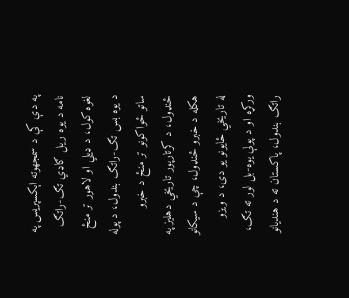په دې کې د سمجهوته اېکسپریس په نامه د یوه ریل ګاډي تګ-راتګ لغوه کول، د ډيلي او لاهور تر منځ د یوه بس تګ-راتګ بندول، د پوله ساتو ځواکونو تر منځ د خبرو ځنډول، د کرتارپور تاریخي دهلیز په هکله د خبرو ځنډول، چې د سیکانو له تاریخي ځایونو یو دی، د ویزو ورکړه او د پولې یوه-بل لور ته تګ، راتګ بندول، پاکستان ته د هندیانو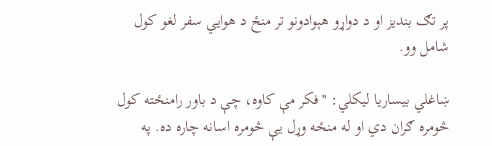پر تګ بندیز او د دواړو هېوادونو تر منځ د هوايي سفر لغو کول شامل وو.

ښاغلي بیساریا لیکلي: ''فکر مې کاوه، چې د باور رامنځته کول څومره ګران دي او له منځه وړل یې څومره اسانه چاره ده. په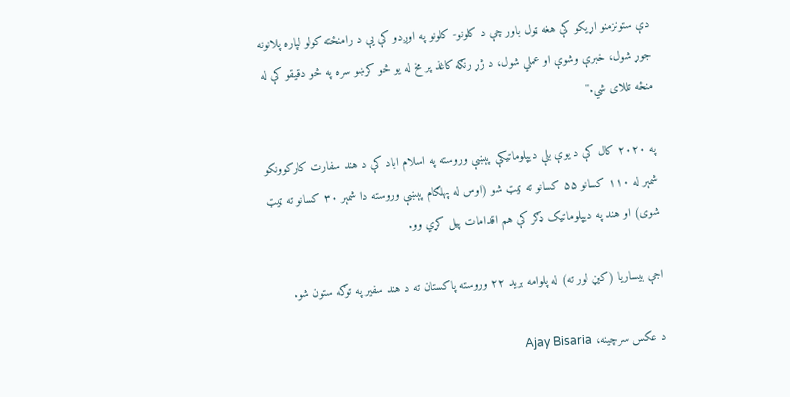دې ستونزمنو اړیکو کې هغه ټول باور چې د کلونو- کلونو په اوږدو کې یې د رامنځته کولو لپاره پلانونه جوړ شول، خبرې وشوې او عملي شول، د ژړ رنګه کاغذ پر مخ له یو څو کرښو سره په څو دقیقو کې له منځه تللای شي.''

په ۲۰۲۰ کال کې د یوې بلې دیپلوماتیکې پېښې وروسته په اسلام اباد کې د هند سفارت کارکوونکو شمېر له ۱۱۰ کسانو ۵۵ کسانو ته ټیټ شو (اوس له پهلګام پېښې وروسته دا شمېر ۳۰ کسانو ته ټیټ شوی) او هند په دیپلوماتیک ډګر کې هم اقدامات پیل کړي وو.

اجې بیساریا (کیڼ لور ته) له پلوامه برید ۲۲ وروسته پاکستان ته د هند سفیر په توګه ستون شو.

د عکس سرچینه، Ajay Bisaria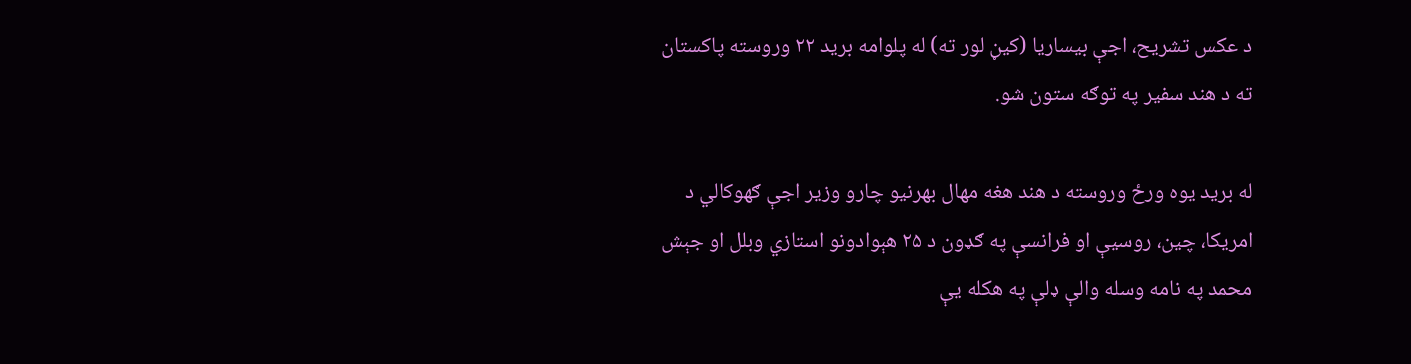د عکس تشریح، اجې بیساریا (کیڼ لور ته) له پلوامه برید ۲۲ وروسته پاکستان ته د هند سفیر په توګه ستون شو.

له برید یوه ورځ وروسته د هند هغه مهال بهرنیو چارو وزیر اجې ګهوکالي د امریکا، چین، روسیې او فرانسې په ګډون د ۲۵ هېوادونو استازي وبلل او جېش محمد په نامه وسله والې ډلې په هکله یې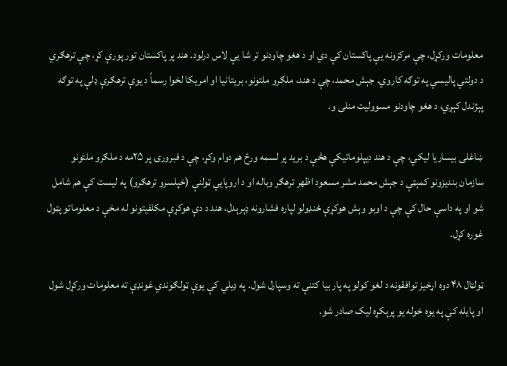معلومات ورکړل، چې مرکزونه یې پاکستان کې دي او د هغو چاودنو تر شا یې لاس درلود. هند پر پاکستان تور پورې کړ، چې ترهګري د دولتي پالیسي په توګه کاروي. جېش محمد، چې د هند، ملګرو ملتونو، بریتانیا او امریکا لخوا رسماً د یوې ترهګرې ډلې په توګه پېژندل کېږي، د هغو چاودنو مسوولیت منلی و.

ښاغلی بیساریا لیکي، چې د هند دیپلوماتیکې هڅې د برید پر لسمه ورځ هم دوام وکړ، چې د فبرورۍ پر ۲۵مه د ملګرو ملتونو سازمان بندیزونو کمېټې د جېش محمد مشر مسعود اظهر ترهګر وباله او د اروپايي ټولنې (خپلسرو ترهګرو) په لیست کې هم شامل شو او په داسې حال کې چې د اوبو وېش هوکړې ځنډولو لپاره فشارونه ډېرېدل، هند د دې هوکړې مکلفیتونو له مخې د معلوماتو پټول غوره کړل.

ټولټال ۴۸ دوه اړخیز توافقونه د لغو کولو په پار بیا کتنې ته وسپارل شول. په ډيلي کې یوې ټولګوندي غونډې ته معلومات ورکړل شول او پایله کې په یوه خوله یو پرېکړه لیک صادر شو.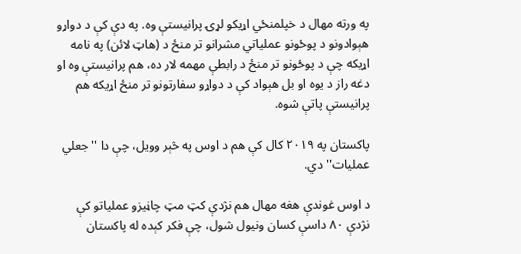په ورته مهال د خپلمنځي اړیکو لړۍ پرانیستې وه. په دې کې د دواړو هېوادونو د پوځونو عملیاتي مشرانو تر منځ د (هاټ لائن) په نامه اړیکه چې د پوځونو تر منځ د رابطې مهمه لار ده، هم پرانیستې وه او دغه راز د یوه او بل هېواد کې د دواړو سفارتونو تر منځ اړیکه هم پرانیستې پاتې شوه.

پاکستان په ۲۰۱۹ کال کې هم د اوس په څېر وویل، چې دا ''جعلي عملیات'' دي.

د اوس غوندې هغه مهال هم نژدې کټ مټ چاڼیزو عملیاتو کې نژدې ۸۰ داسې کسان ونیول شول، چې فکر کېده له پاکستان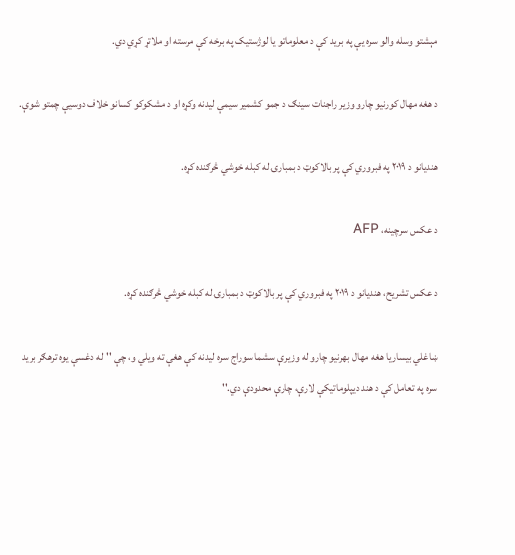مېشتو وسله والو سره یې په برید کې د معلوماتو یا لوژستیک په برخه کې مرسته او ملاتړ کړي دي.

د هغه مهال کورنیو چارو وزیر راجنات سینګ د جمو کشمیر سیمې لیدنه وکړه او د مشکوکو کسانو خلاف دوسیې چمتو شوې.

هندیانو د ۲۰۱۹ په فبروري کې پر بالاکوټ د بمبارۍ له کبله خوشي څرګنده کړه.

د عکس سرچینه، AFP

د عکس تشریح، هندیانو د ۲۰۱۹ په فبروري کې پر بالاکوټ د بمبارۍ له کبله خوشي څرګنده کړه.

ښاغلي بیساریا هغه مهال بهرنیو چارو له وزیرې سشما سوراج سره لیدنه کې هغې ته ویلي و، چې ''له دغسې یوه ترهګر برید سره په تعامل کې د هند دیپلوماتیکې لارې، چارې محدودې دي.''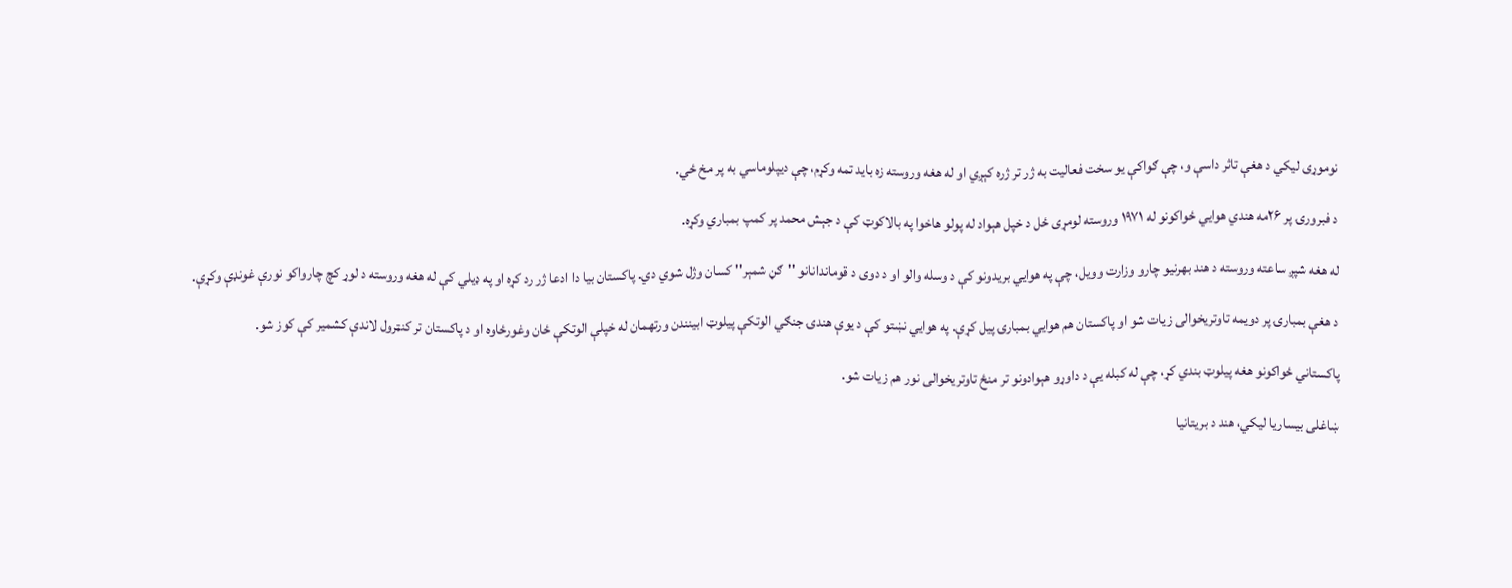نوموړی لیکي د هغې تاثر داسې و، چې ګواکې یو سخت فعالیت به ژر تر ژره کېږي او له هغه وروسته زه باید تمه وکړم، چې دیپلوماسي به پر مخ ځي.

د فبرورۍ پر ۲۶مه هندي هوايي ځواکونو له ۱۹۷۱ وروسته لومړی ځل د خپل هېواد له پولو هاخوا په بالاکوټ کې د جېش محمد پر کمپ بمباري وکړه.

له هغه شپږ ساعته وروسته د هند بهرنیو چارو وزارت وویل، چې په هوايي بریدونو کې د وسله والو او د دوی د قوماندانانو ''ګڼ شمېر'' کسان وژل شوي دي. پاکستان بیا دا ادعا ژر رد کړه او په ډیلي کې له هغه وروسته د لوړ کچ چارواکو نورې غونډې وکړې.

د هغې بمبارۍ پر دویمه تاوتریخوالی زیات شو او پاکستان هم هوايي بمبارۍ پیل کړې. په هوايي نښتو کې د یوې هندۍ جنګي الوتکې پیلوټ ابینندن ورتهمان له خپلې الوتکې ځان وغورځاوه او د پاکستان تر کنټرول لاندې کشمیر کې کوز شو.

پاکستاني ځواکونو هغه پیلوټ بندي کړ، چې له کبله یې د داوړو هېوادونو تر منځ تاوتریخوالی نور هم زیات شو.

ښاغلی بیساریا لیکي، هند د بریتانیا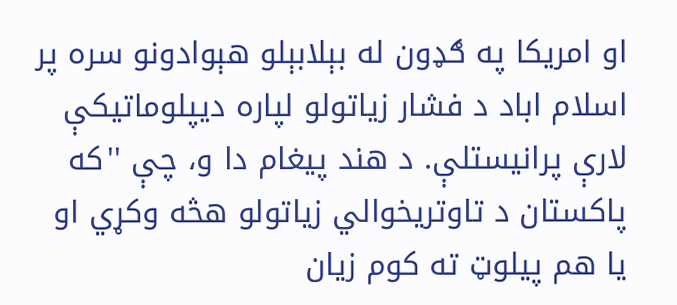او امریکا په ګډون له بېلابېلو هېوادونو سره پر اسلام اباد د فشار زیاتولو لپاره دیپلوماتیکې لارې پرانیستلې. د هند پیغام دا و، چې ''که پاکستان د تاوتریخوالي زیاتولو هڅه وکړي او یا هم پیلوټ ته کوم زیان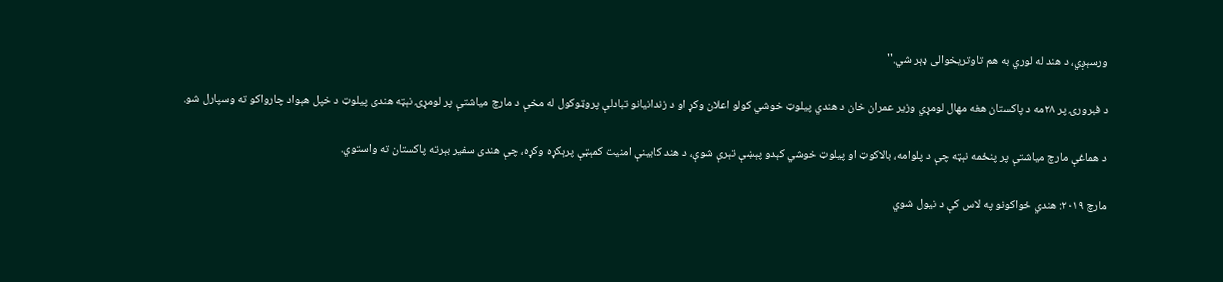ورسېږي، د هند له لوري به هم تاوتریخوالی ډېر شي.''

د فبرورۍ پر ۲۸مه د پاکستان هغه مهال لومړي وزیر عمران خان د هندي پیلوټ خوشي کولو اعلان وکړ او د زندانیانو تبادلې پروټوکول له مخې د مارچ میاشتې پر لومړۍ نېټه هندی پیلوټ د خپل هېواد چارواکو ته وسپارل شو.

د هماغې مارچ میاشتې پر پنځمه نېټه چې د پلوامه، بالاکوټ او پیلوټ خوشي کېدو پېښې تېرې شوې، د هند کابینې امنیت کمېټې پرېکړه وکړه، چې هندی سفیر بېرته پاکستان ته واستوي.

مارچ ۲۰۱۹: هندي ځواکونو په لاس کې د نیول شوي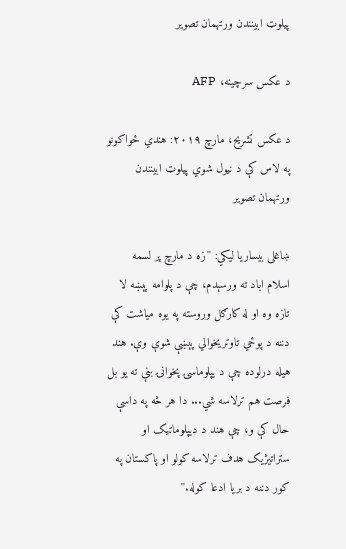پيلوټ ابینندن ورتهمان تصویر

د عکس سرچینه، AFP

د عکس تشریح، مارچ ۲۰۱۹: هندي ځواکونو په لاس کې د نیول شوي پيلوټ ابینندن ورتهمان تصویر

ښاغلی بیساریا لیکي: ''زه د مارچ پر لسمه اسلام اباد ته ورسېدم، چې د پلوامه پېښه لا تازه وه او له کارګل وروسته په یوه میاشت کې دننه د پوځي تاوتریخوالي پېښې شوې وې. هند هیله درلوده چې د یپلوماسۍ پخوانۍ بڼې ته یو بل فرصت هم ترلاسه شي... دا هر څه په داسې حال کې و، چې هند د دیپلوماتیک او ستراتیژیک هدف ترلاسه کولو او پاکستان په کور دننه د بریا ادعا کوله.''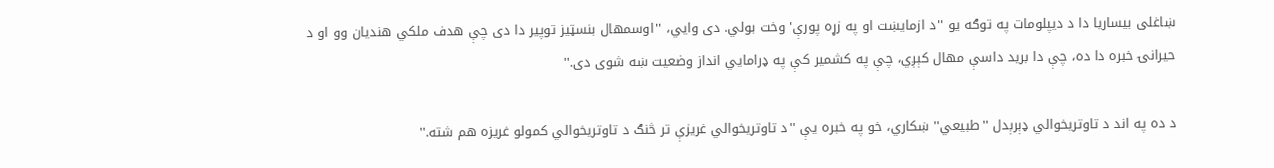ښاغلی بیساریا دا د دیپلومات په توګه یو ''د ازمایښت او په زړه پورې' وخت بولي. دی وايي، ''اوسمهال بنسټیز توپیر دا دی چې هدف ملکي هندیان وو او د حیرانۍ خبره دا ده، چې دا برید داسې مهال کېږي، چې په کشمیر کې په ډرامايي انداز وضعیت ښه شوی دی.''

د ده په اند د تاوتریخوالي ډېرېدل ''طبیعي'' ښکاري، خو په خبره یې ''د تاوتریخوالي غریزې تر څنګ د تاوتریخوالي کمولو غریزه هم شته.''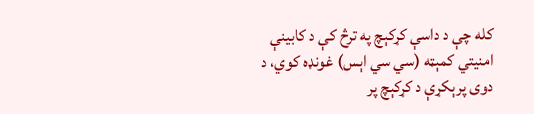کله چې د داسې کړکېچ په ترڅ کې د کابینې امنیتي کمېټه (سي سي اېس) غونډه کوي، د دوی پرېکړې د کړکېچ پر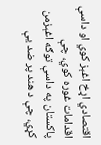اقتصادي اړخ اغېز کوي او داسې اقدامات غوره کوي، چې پاکستان په داسې توګه اغېزمن کړي، چې د هند پر ضد یې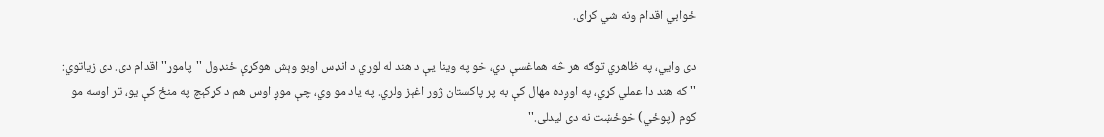ځوابي اقدام ونه شي کړای.

دی وايي، په ظاهري توګه هر څه هماغسې دي، خو په وینا یې د هند له لوري د انډس اوبو وېش هوکړې ځنډول ''پاموړ'' اقدام دی. دی زیاتوي: ''که هند دا عملي کړي، په اوږده مهال کې به پر پاکستان ژور اغېز ولري. په یاد مو وي، چې موږ اوس هم د کړکېچ په منځ کې یو، تر اوسه مو کوم (پوځي) خوځښت نه دی لیدلی.''